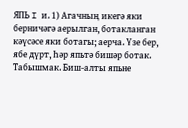ЯПЬ I и. 1) Агачның икегә яки берничәгә аерылган, ботакланган кәүсәсе яки ботагы; аерча. Үзе бер, ябе дүрт, Һәр япьтә бишәр ботак. Табышмак. Биш-алты япьне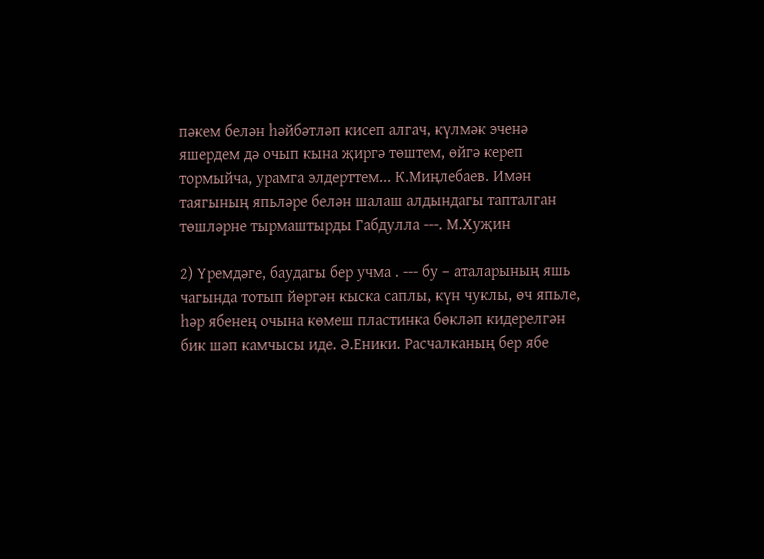пәкем белән һәйбәтләп кисеп алгач, күлмәк эченә яшердем дә очып кына җиргә төштем, өйгә кереп тормыйча, урамга элдерттем... К.Миңлебаев. Имән таягының япьләре белән шалаш алдындагы тапталган төшләрне тырмаштырды Габдулла ---. М.Хуҗин

2) Үремдәге, баудагы бер учма . --- бу – аталарының яшь чагында тотып йөргән кыска саплы, күн чуклы, өч япьле, һәр ябенең очына көмеш пластинка бөкләп кидерелгән бик шәп камчысы иде. Ә.Еники. Расчалканың бер ябе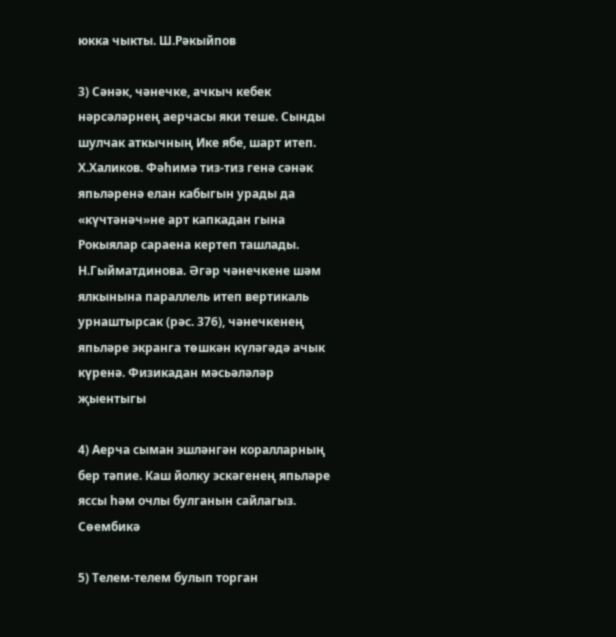юкка чыкты. Ш.Рәкыйпов

3) Сәнәк, чәнечке, ачкыч кебек нәрсәләрнең аерчасы яки теше. Сынды шулчак аткычның Ике ябе, шарт итеп. Х.Халиков. Фәһимә тиз-тиз генә сәнәк япьләренә елан кабыгын урады да «күчтәнәч»не арт капкадан гына Рокыялар сараена кертеп ташлады. Н.Гыйматдинова. Әгәр чәнечкене шәм ялкынына параллель итеп вертикаль урнаштырсак (рәс. 376), чәнечкенең япьләре экранга төшкән күләгәдә ачык күренә. Физикадан мәсьәләләр җыентыгы

4) Аерча сыман эшләнгән коралларның бер тәпие. Каш йолку эскәгенең япьләре яссы һәм очлы булганын сайлагыз. Сөембикә

5) Телем-телем булып торган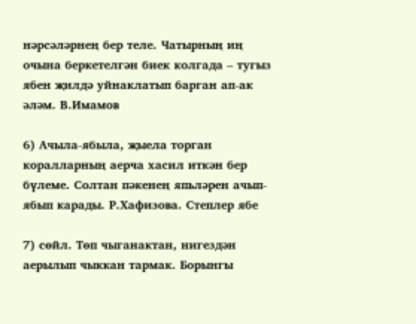нәрсәләрнең бер теле. Чатырның иң очына беркетелгән биек колгада – тугыз ябен җилдә уйнаклатып барган ап-ак әләм. В.Имамов

6) Ачыла-ябыла, җыела торган коралларның аерча хасил иткән бер бүлеме. Солтан пәкенең япьләрен ачып-ябып карады. Р.Хафизова. Степлер ябе

7) сөйл. Төп чыганактан, нигездән аерылып чыккан тармак. Борынгы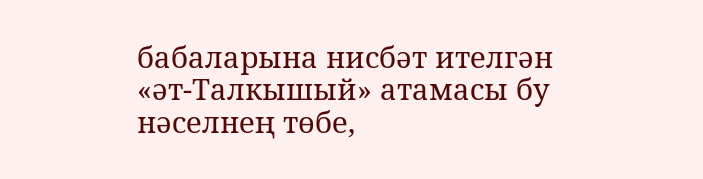бабаларына нисбәт ителгән «әт-Талкышый» атамасы бу нәселнең төбе,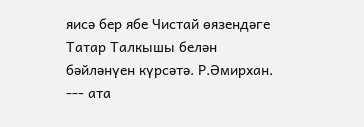яисә бер ябе Чистай өязендәге Татар Талкышы белән бәйләнүен күрсәтә. Р.Әмирхан. --- ата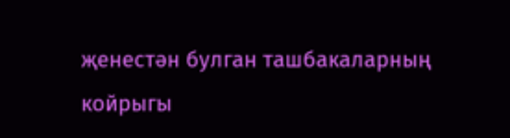җенестән булган ташбакаларның койрыгы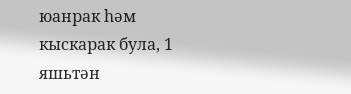юанрак һәм кыскарак була, 1 яшьтән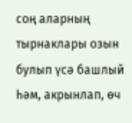соң аларның тырнаклары озын булып үсә башлый һәм, акрынлап, өч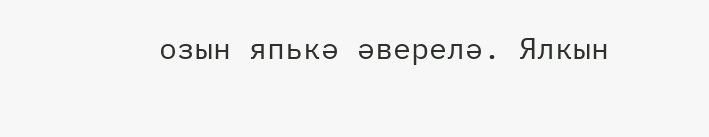озын япькә әверелә. Ялкын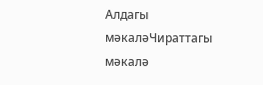Алдагы мәкаләЧираттагы мәкалә